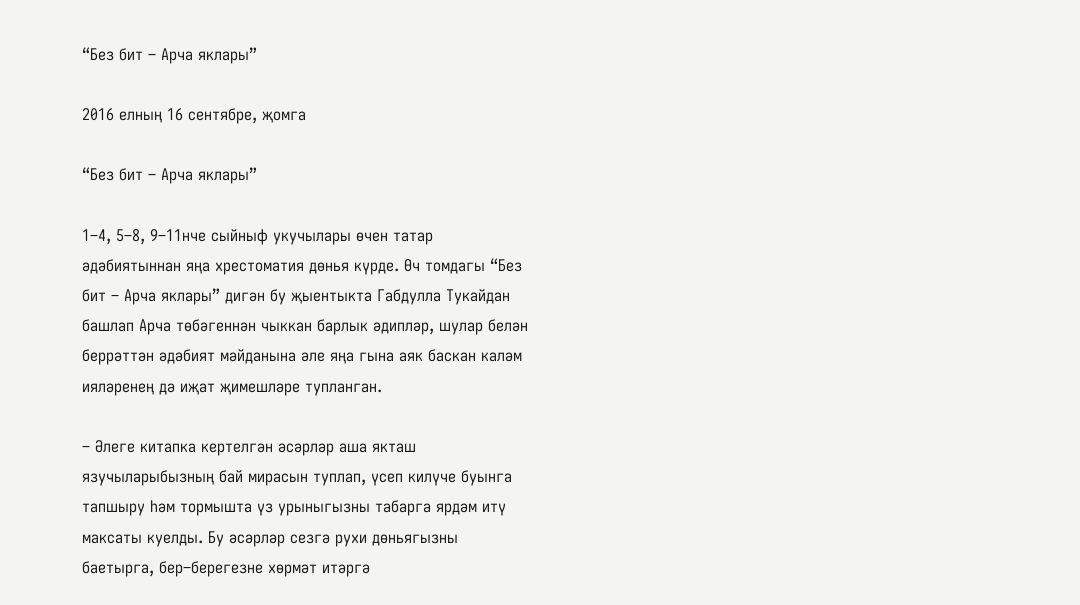“Без бит – Арча яклары”

2016 елның 16 сентябре, җомга

“Без бит – Арча яклары”

1–4, 5–8, 9–11нче сыйныф укучылары өчен татар әдәбиятыннан яңа хрестоматия дөнья күрде. Өч томдагы “Без бит – Арча яклары” дигән бу җыентыкта Габдулла Тукайдан башлап Арча төбәгеннән чыккан барлык әдипләр, шулар белән беррәттән әдәбият мәйданына әле яңа гына аяк баскан каләм ияләренең дә иҗат җимешләре тупланган.

– Әлеге китапка кертелгән әсәрләр аша якташ язучыларыбызның бай мирасын туплап, үсеп килүче буынга тапшыру һәм тормышта үз урыныгызны табарга ярдәм итү максаты куелды. Бу әсәрләр сезгә рухи дөньягызны баетырга, бер–берегезне хөрмәт итәргә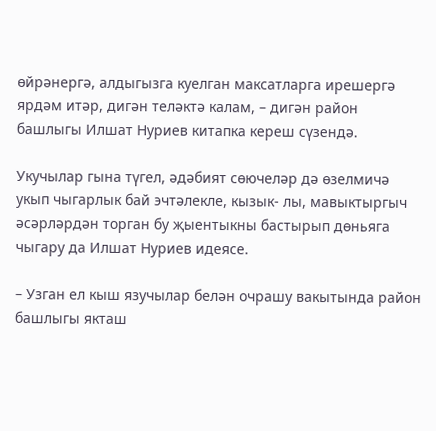өйрәнергә, алдыгызга куелган максатларга ирешергә ярдәм итәр, дигән теләктә калам, – дигән район башлыгы Илшат Нуриев китапка кереш сүзендә.

Укучылар гына түгел, әдәбият сөючеләр дә өзелмичә укып чыгарлык бай эчтәлекле, кызык- лы, мавыктыргыч әсәрләрдән торган бу җыентыкны бастырып дөньяга чыгару да Илшат Нуриев идеясе.

– Узган ел кыш язучылар белән очрашу вакытында район башлыгы якташ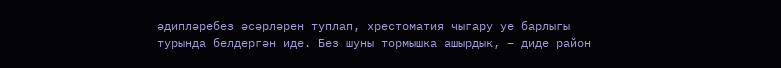әдипләребез әсәрләрен туплап, хрестоматия чыгару уе барлыгы турында белдергән иде. Без шуны тормышка ашырдык, – диде район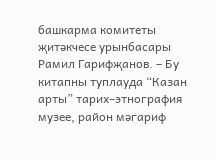башкарма комитеты җитәкчесе урынбасары Рамил Гарифҗанов. – Бу китапны туплауда “Казан арты” тарих–этнография музее, район мәгариф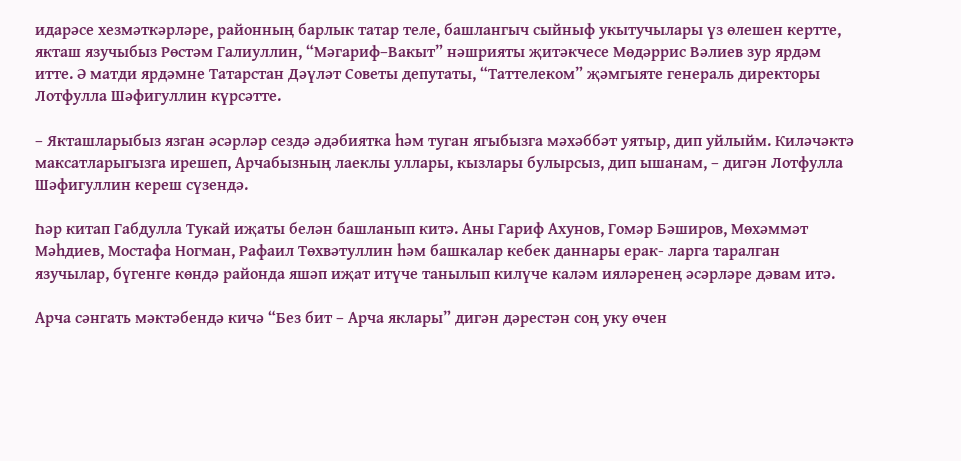идарәсе хезмәткәрләре, районның барлык татар теле, башлангыч сыйныф укытучылары үз өлешен кертте, якташ язучыбыз Рөстәм Галиуллин, “Мәгариф–Вакыт” нәшрияты җитәкчесе Мөдәррис Вәлиев зур ярдәм итте. Ә матди ярдәмне Татарстан Дәүләт Советы депутаты, “Таттелеком” җәмгыяте генераль директоры Лотфулла Шәфигуллин күрсәтте.

– Якташларыбыз язган әсәрләр сездә әдәбиятка һәм туган ягыбызга мәхәббәт уятыр, дип уйлыйм. Киләчәктә максатларыгызга ирешеп, Арчабызның лаеклы уллары, кызлары булырсыз, дип ышанам, – дигән Лотфулла Шәфигуллин кереш сүзендә.

Һәр китап Габдулла Тукай иҗаты белән башланып китә. Аны Гариф Ахунов, Гомәр Бәширов, Мөхәммәт Мәһдиев, Мостафа Ногман, Рафаил Төхвәтуллин һәм башкалар кебек даннары ерак- ларга таралган язучылар, бүгенге көндә районда яшәп иҗат итүче танылып килүче каләм ияләренең әсәрләре дәвам итә.

Арча сәнгать мәктәбендә кичә “Без бит – Арча яклары” дигән дәрестән соң уку өчен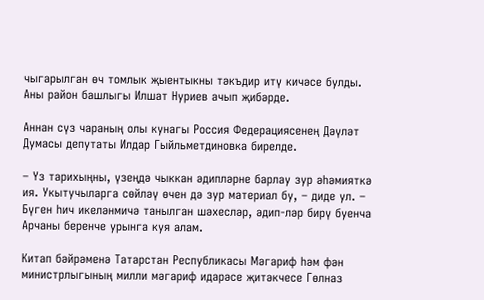чыгарылган өч томлык җыентыкны тәкъдир итү кичәсе булды. Аны район башлыгы Илшат Нуриев ачып җибәрде.

Аннан сүз чараның олы кунагы Россия Федерациясенең Дәүләт Думасы депутаты Илдар Гыйльметдиновка бирелде.

– Үз тарихыңны, үзеңдә чыккан әдипләрне барлау зур әһәмияткә ия. Укытучыларга сөйләү өчен дә зур материал бу, – диде ул. – Бүген һич икеләнмичә танылган шәхесләр, әдип-ләр бирү буенча Арчаны беренче урынга куя алам.

Китап бәйрәменә Татарстан Республикасы Мәгариф һәм фән министрлыгының милли мәгариф идарәсе җитәкчесе Гөлназ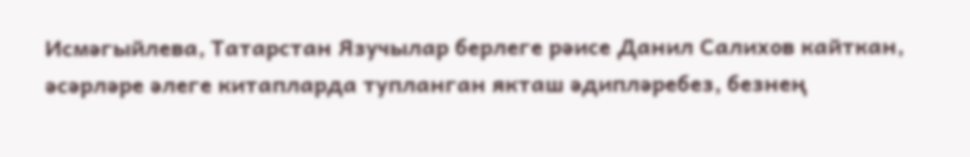Исмәгыйлева, Татарстан Язучылар берлеге рәисе Данил Салихов кайткан, әсәрләре әлеге китапларда тупланган якташ әдипләребез, безнең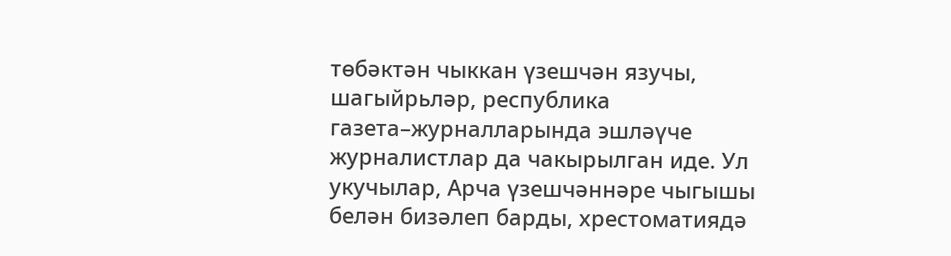төбәктән чыккан үзешчән язучы, шагыйрьләр, республика газета–журналларында эшләүче журналистлар да чакырылган иде. Ул укучылар, Арча үзешчәннәре чыгышы белән бизәлеп барды, хрестоматиядә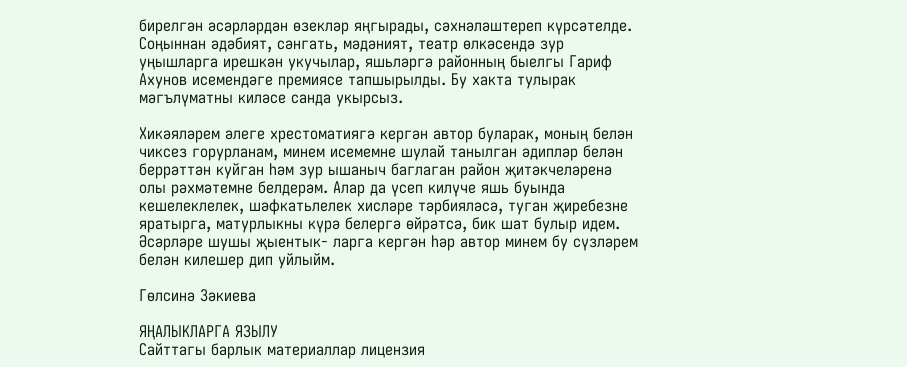бирелгән әсәрләрдән өзекләр яңгырады, сәхнәләштереп күрсәтелде. Соңыннан әдәбият, сәнгать, мәдәният, театр өлкәсендә зур уңышларга ирешкән укучылар, яшьләргә районның быелгы Гариф Ахунов исемендәге премиясе тапшырылды. Бу хакта тулырак мәгълүматны киләсе санда укырсыз.

Хикәяләрем әлеге хрестоматиягә кергән автор буларак, моның белән чиксез горурланам, минем исемемне шулай танылган әдипләр белән беррәттән куйган һәм зур ышаныч баглаган район җитәкчеләренә олы рәхмәтемне белдерәм. Алар да үсеп килүче яшь буында кешелеклелек, шәфкатьлелек хисләре тәрбияләсә, туган җиребезне яратырга, матурлыкны күрә белергә өйрәтсә, бик шат булыр идем. Әсәрләре шушы җыентык- ларга кергән һәр автор минем бу сүзләрем белән килешер дип уйлыйм.

Гөлсинә Зәкиева

ЯҢАЛЫКЛАРГА ЯЗЫЛУ
Сайттагы барлык материаллар лицензия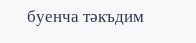буенча тәкъдим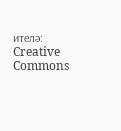ителә:
Creative Commons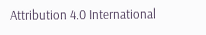Attribution 4.0 International